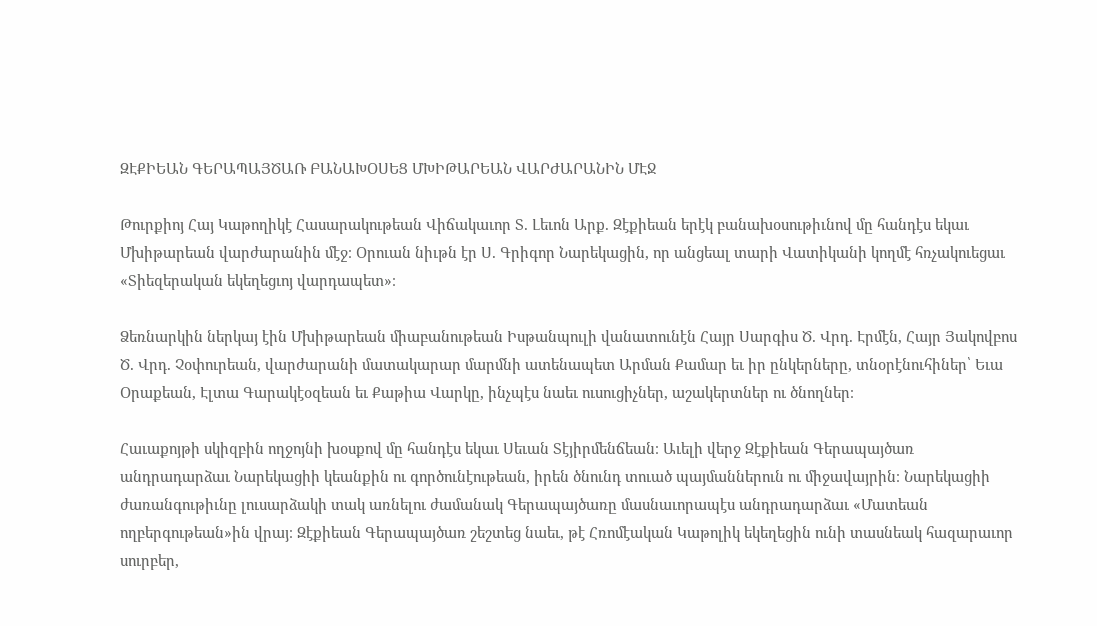ԶԷՔԻԵԱՆ ԳԵՐԱՊԱՅԾԱՌ ԲԱՆԱԽՕՍԵՑ ՄԽԻԹԱՐԵԱՆ ՎԱՐԺԱՐԱՆԻՆ ՄԷՋ

Թուրքիոյ Հայ Կաթողիկէ Հասարակութեան Վիճակաւոր Տ. Լեւոն Արք. Զէքիեան երէկ բանախօսութիւնով մը հանդէս եկաւ Մխիթարեան վարժարանին մէջ։ Օրուան նիւթն էր Ս. Գրիգոր Նարեկացին, որ անցեալ տարի Վատիկանի կողմէ հռչակուեցաւ «Տիեզերական եկեղեցւոյ վարդապետ»։

Ձեռնարկին ներկայ էին Մխիթարեան միաբանութեան Իսթանպուլի վանատունէն Հայր Սարգիս Ծ. Վրդ. Էրմէն, Հայր Յակովբոս Ծ. Վրդ. Չօփուրեան, վարժարանի մատակարար մարմնի ատենապետ Արման Քամար եւ իր ընկերները, տնօրէնուհիներ՝ Եւա Օրաքեան, Էլտա Գարակէօզեան եւ Քաթիա Վարկը, ինչպէս նաեւ ուսուցիչներ, աշակերտներ ու ծնողներ։

Հաւաքոյթի սկիզբին ողջոյնի խօսքով մը հանդէս եկաւ Սեւան Տէյիրմենճեան։ Աւելի վերջ Զէքիեան Գերապայծառ անդրադարձաւ Նարեկացիի կեանքին ու գործունէութեան, իրեն ծնունդ տուած պայմաններուն ու միջավայրին։ Նարեկացիի ժառանգութիւնը լուսարձակի տակ առնելու ժամանակ Գերապայծառը մասնաւորապէս անդրադարձաւ «Մատեան ողբերգութեան»ին վրայ։ Զէքիեան Գերապայծառ շեշտեց նաեւ, թէ Հռոմէական Կաթոլիկ եկեղեցին ունի տասնեակ հազարաւոր սուրբեր,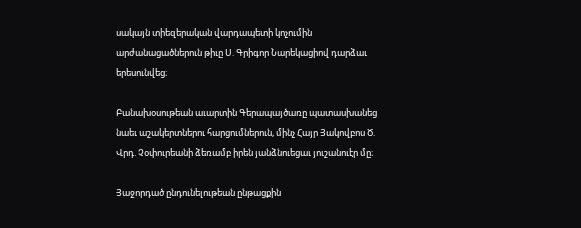սակայն տիեզերական վարդապետի կոչումին արժանացածներուն թիւը Ս. Գրիգոր Նարեկացիով դարձաւ երեսունվեց։

Բանախօսութեան աւարտին Գերապայծառը պատասխանեց նաեւ աշակերտներու հարցումներուն, մինչ Հայր Յակովբոս Ծ. Վրդ. Չօփուրեանի ձեռամբ իրեն յանձնուեցաւ յուշանուէր մը։

Յաջորդած ընդունելութեան ընթացքին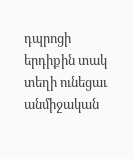դպրոցի երդիքին տակ տեղի ունեցաւ անմիջական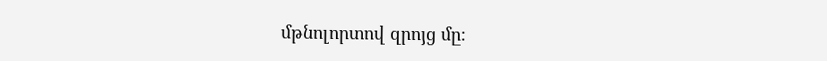մթնոլորտով զրոյց մը։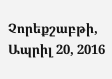Չորեքշաբթի, Ապրիլ 20, 2016